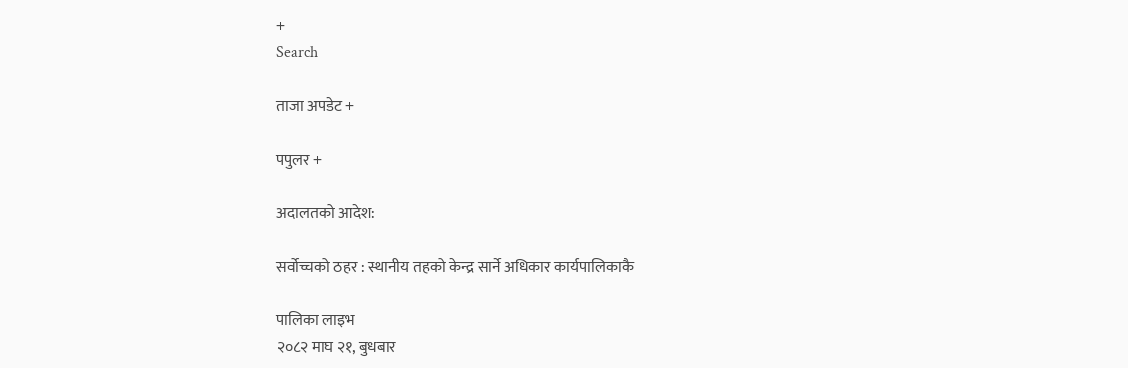+
Search

ताजा अपडेट +

पपुलर +

अदालतको आदेश:

सर्वोच्चको ठहर : स्थानीय तहको केन्द्र सार्ने अधिकार कार्यपालिकाकै

पालिका लाइभ
२०८२ माघ २१, बुधबार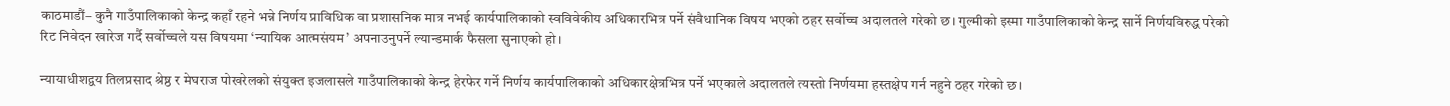काठमाडौं– कुनै गाउँपालिकाको केन्द्र कहाँ रहने भन्ने निर्णय प्राविधिक वा प्रशासनिक मात्र नभई कार्यपालिकाको स्वविवेकीय अधिकारभित्र पर्ने संवैधानिक विषय भएको ठहर सर्वोच्च अदालतले गरेको छ। गुल्मीको इस्मा गाउँपालिकाको केन्द्र सार्ने निर्णयविरुद्ध परेको रिट निवेदन खारेज गर्दै सर्वोच्चले यस विषयमा ‘न्यायिक आत्मसंयम’ अपनाउनुपर्ने ल्यान्डमार्क फैसला सुनाएको हो।

न्यायाधीशद्वय तिलप्रसाद श्रेष्ठ र मेघराज पोखरेलको संयुक्त इजलासले गाउँपालिकाको केन्द्र हेरफेर गर्ने निर्णय कार्यपालिकाको अधिकारक्षेत्रभित्र पर्ने भएकाले अदालतले त्यस्तो निर्णयमा हस्तक्षेप गर्न नहुने ठहर गरेको छ।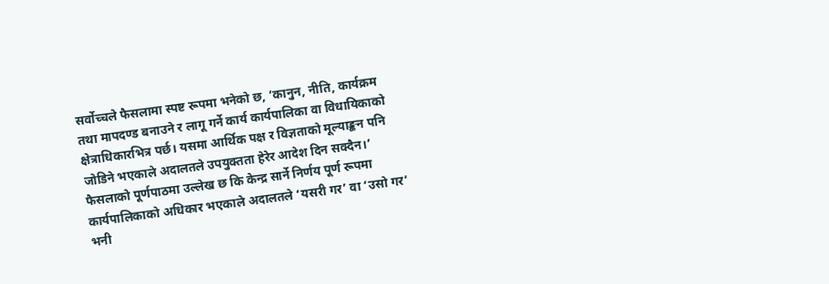सर्वोच्चले फैसलामा स्पष्ट रूपमा भनेको छ, ‘कानुन, नीति, कार्यक्रम तथा मापदण्ड बनाउने र लागू गर्ने कार्य कार्यपालिका वा विधायिकाको क्षेत्राधिकारभित्र पर्छ। यसमा आर्थिक पक्ष र विज्ञताको मूल्याङ्कन पनि जोडिने भएकाले अदालतले उपयुक्तता हेरेर आदेश दिन सक्दैन।’ फैसलाको पूर्णपाठमा उल्लेख छ कि केन्द्र सार्ने निर्णय पूर्ण रूपमा कार्यपालिकाको अधिकार भएकाले अदालतले ‘यसरी गर’ वा ‘उसो गर’ भनी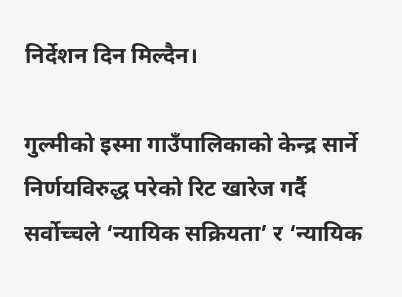निर्देशन दिन मिल्दैन।

गुल्मीको इस्मा गाउँपालिकाको केन्द्र सार्ने निर्णयविरुद्ध परेको रिट खारेज गर्दै सर्वोच्चले ‘न्यायिक सक्रियता’ र ‘न्यायिक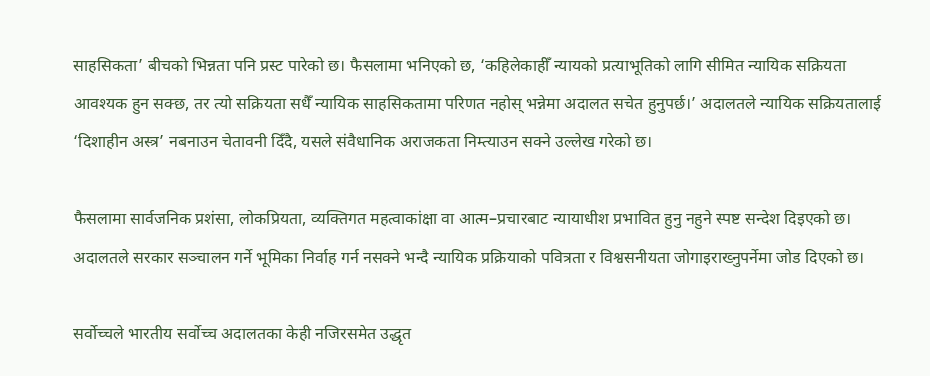साहसिकता’ बीचको भिन्नता पनि प्रस्ट पारेको छ। फैसलामा भनिएको छ, ‘कहिलेकाहीँ न्यायको प्रत्याभूतिको लागि सीमित न्यायिक सक्रियता आवश्यक हुन सक्छ, तर त्यो सक्रियता सधैँ न्यायिक साहसिकतामा परिणत नहोस् भन्नेमा अदालत सचेत हुनुपर्छ।’ अदालतले न्यायिक सक्रियतालाई ‘दिशाहीन अस्त्र’ नबनाउन चेतावनी दिँदै, यसले संवैधानिक अराजकता निम्त्याउन सक्ने उल्लेख गरेको छ।

फैसलामा सार्वजनिक प्रशंसा, लोकप्रियता, व्यक्तिगत महत्वाकांक्षा वा आत्म–प्रचारबाट न्यायाधीश प्रभावित हुनु नहुने स्पष्ट सन्देश दिइएको छ। अदालतले सरकार सञ्चालन गर्ने भूमिका निर्वाह गर्न नसक्ने भन्दै न्यायिक प्रक्रियाको पवित्रता र विश्वसनीयता जोगाइराख्नुपर्नेमा जोड दिएको छ।

सर्वोच्चले भारतीय सर्वोच्च अदालतका केही नजिरसमेत उद्धृत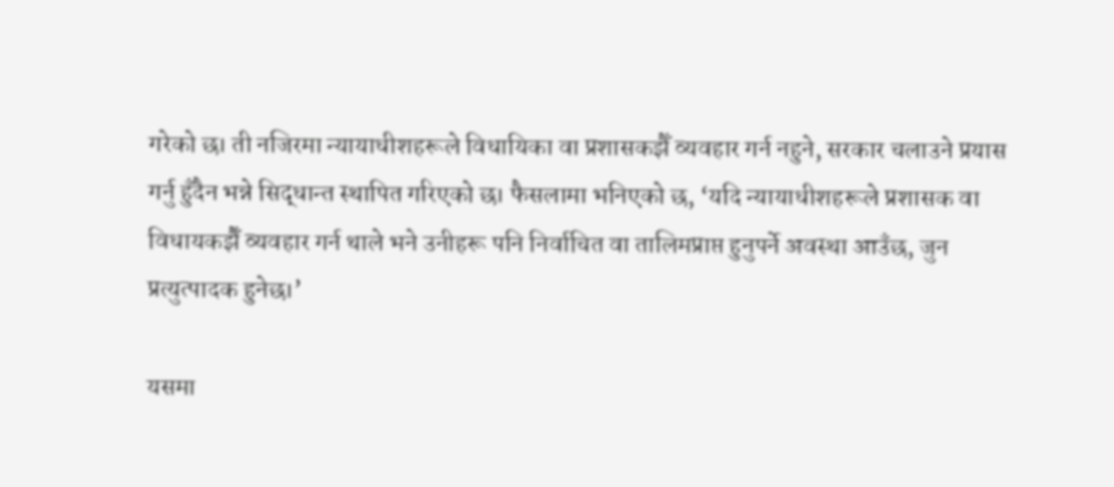गरेको छ। ती नजिरमा न्यायाधीशहरूले विधायिका वा प्रशासकझैँ व्यवहार गर्न नहुने, सरकार चलाउने प्रयास गर्नु हुँदैन भन्ने सिद्धान्त स्थापित गरिएको छ। फैसलामा भनिएको छ, ‘यदि न्यायाधीशहरूले प्रशासक वा विधायकझैँ व्यवहार गर्न थाले भने उनीहरू पनि निर्वाचित वा तालिमप्राप्त हुनुपर्ने अवस्था आउँछ, जुन प्रत्युत्पादक हुनेछ।’

यसमा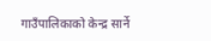गाउँपालिकाको केन्द्र सार्ने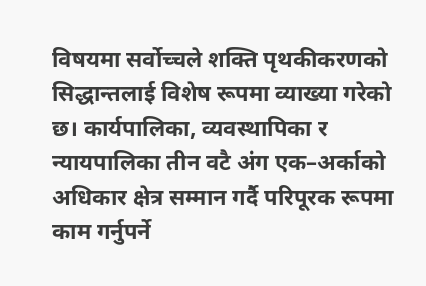विषयमा सर्वोच्चले शक्ति पृथकीकरणको सिद्धान्तलाई विशेष रूपमा व्याख्या गरेको छ। कार्यपालिका, व्यवस्थापिका र न्यायपालिका तीन वटै अंग एक–अर्काको अधिकार क्षेत्र सम्मान गर्दै परिपूरक रूपमा काम गर्नुपर्ने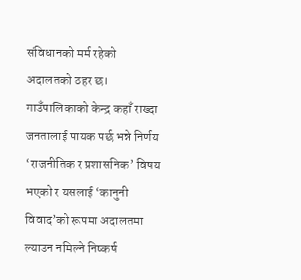संविधानको मर्म रहेको अदालतको ठहर छ। गाउँपालिकाको केन्द्र कहाँ राख्दा जनतालाई पायक पर्छ भन्ने निर्णय ‘राजनीतिक र प्रशासनिक’ विषय भएको र यसलाई ‘कानुनी विवाद’को रूपमा अदालतमा ल्याउन नमिल्ने निष्कर्ष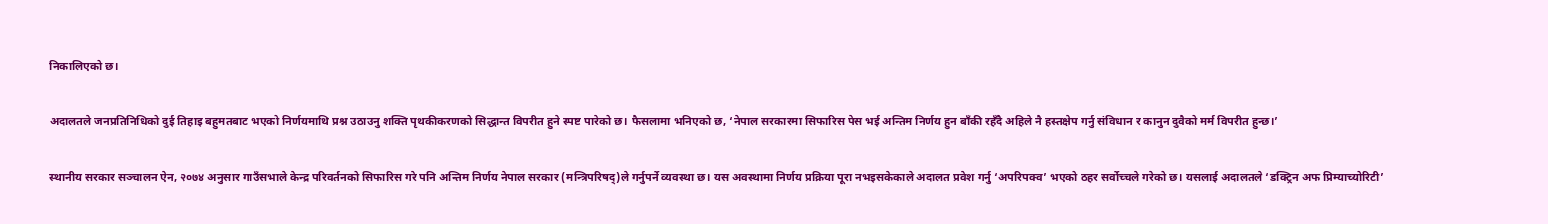निकालिएको छ।

अदालतले जनप्रतिनिधिको दुई तिहाइ बहुमतबाट भएको निर्णयमाथि प्रश्न उठाउनु शक्ति पृथकीकरणको सिद्धान्त विपरीत हुने स्पष्ट पारेको छ। फैसलामा भनिएको छ, ‘नेपाल सरकारमा सिफारिस पेस भई अन्तिम निर्णय हुन बाँकी रहँदै अहिले नै हस्तक्षेप गर्नु संविधान र कानुन दुवैको मर्म विपरीत हुन्छ।’

स्थानीय सरकार सञ्चालन ऐन, २०७४ अनुसार गाउँसभाले केन्द्र परिवर्तनको सिफारिस गरे पनि अन्तिम निर्णय नेपाल सरकार (मन्त्रिपरिषद्)ले गर्नुपर्ने व्यवस्था छ। यस अवस्थामा निर्णय प्रक्रिया पूरा नभइसकेकाले अदालत प्रवेश गर्नु ‘अपरिपक्व’ भएको ठहर सर्वोच्चले गरेको छ। यसलाई अदालतले ‘डक्ट्रिन अफ प्रिम्याच्योरिटी’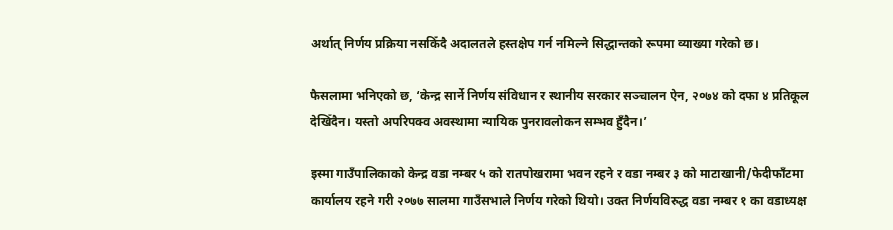अर्थात् निर्णय प्रक्रिया नसकिँदै अदालतले हस्तक्षेप गर्न नमिल्ने सिद्धान्तको रूपमा व्याख्या गरेको छ।

फैसलामा भनिएको छ, ‘केन्द्र सार्ने निर्णय संविधान र स्थानीय सरकार सञ्चालन ऐन, २०७४ को दफा ४ प्रतिकूल देखिँदैन। यस्तो अपरिपक्व अवस्थामा न्यायिक पुनरावलोकन सम्भव हुँदैन।’

इस्मा गाउँपालिकाको केन्द्र वडा नम्बर ५ को रातपोखरामा भवन रहने र वडा नम्बर ३ को माटाखानी/फेदीफाँटमा कार्यालय रहने गरी २०७७ सालमा गाउँसभाले निर्णय गरेको थियो। उक्त निर्णयविरुद्ध वडा नम्बर १ का वडाध्यक्ष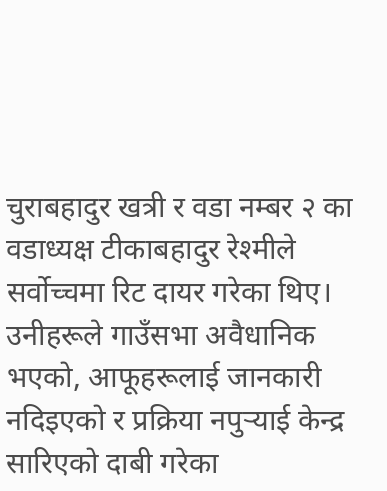चुराबहादुर खत्री र वडा नम्बर २ का वडाध्यक्ष टीकाबहादुर रेश्मीले सर्वोच्चमा रिट दायर गरेका थिए। उनीहरूले गाउँसभा अवैधानिक भएको, आफूहरूलाई जानकारी नदिइएको र प्रक्रिया नपुर्‍याई केन्द्र सारिएको दाबी गरेका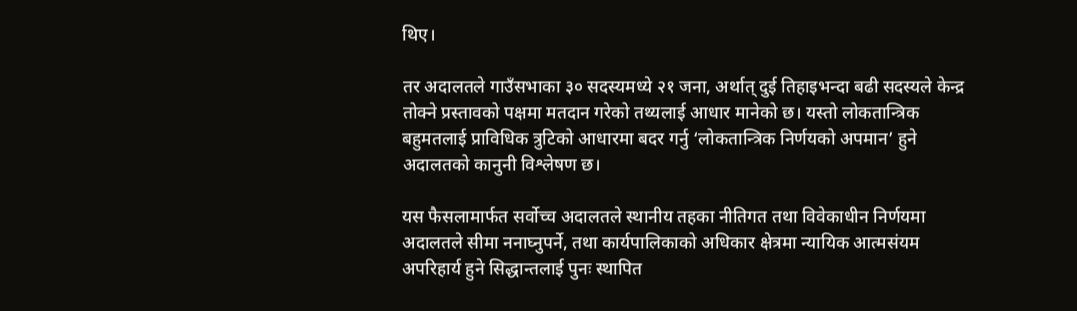थिए।

तर अदालतले गाउँसभाका ३० सदस्यमध्ये २१ जना, अर्थात् दुई तिहाइभन्दा बढी सदस्यले केन्द्र तोक्ने प्रस्तावको पक्षमा मतदान गरेको तथ्यलाई आधार मानेको छ। यस्तो लोकतान्त्रिक बहुमतलाई प्राविधिक त्रुटिको आधारमा बदर गर्नु ‘लोकतान्त्रिक निर्णयको अपमान’ हुने अदालतको कानुनी विश्लेषण छ।

यस फैसलामार्फत सर्वोच्च अदालतले स्थानीय तहका नीतिगत तथा विवेकाधीन निर्णयमा अदालतले सीमा ननाघ्नुपर्ने, तथा कार्यपालिकाको अधिकार क्षेत्रमा न्यायिक आत्मसंयम अपरिहार्य हुने सिद्धान्तलाई पुनः स्थापित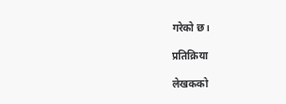गरेको छ।

प्रतिक्रिया

लेखकको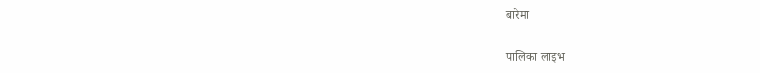बारेमा

पालिका लाइभ